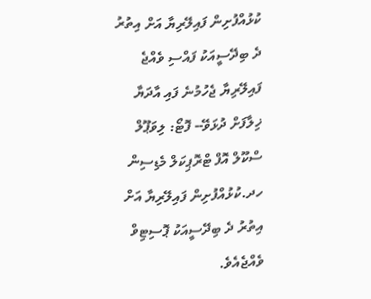ކުޅުއްފުށިން ފައިލޭރިޔާ އަށް އިތުރު ދެ ބިދޭސީއަކު ފައްސި ވެއްޖެ
ފައިލޭރިޔާ ޖެހުމުނެ ފައި އާދަޔާ ޚިލާފަށް ދުޅަވޭ-- ފޮޓޯ: ލިވަޕޫލް ސްކޫލް އޮފް ޓްރޮޕިކަލް މެޑިސިން
ހދ.ކުޅުއްފުށިން ފައިލޭރިޔާ އަށް އިތުރު ދެ ބިދޭސީއަކު ޕޮސިޓިވް ވެއްޖެއެވެ.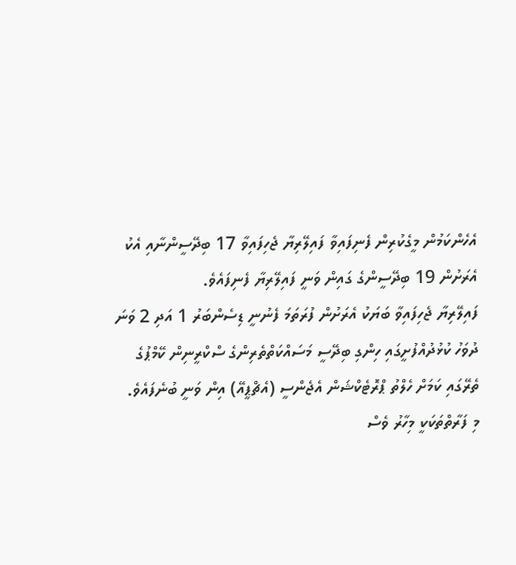އެހެންކަމުން މީގެކުރިން ފެނިފައިވާ ފައިލޭރިޔާ ޖެހިފައިވާ 17 ބިދޭސީންނާއި އެކު އެރަށުން 19 ބިދޭސީންގެ ގައިން ވަނީ ފައިލޭރިޔާ ފެނިފައެވެ.
ފައިލޭރިޔާ ޖެހިފައިވާ ބަޔަކު އެރަށުން ފުރަތަމަ ފެނުނީ ޑިސެންބަރު 1 އަދި 2 ވަނަ ދުވަހު ކުޅުދުއްފުށީގައި ހިންގި ބިދޭސީ މަސައްކަތްތެރިންގެ ސްކްރީނިން ކޭމްޕުގެ ތެރޭގައި ކަމަށް ހެލްތު ޕްރޮޓެކްޝަން އެޖެންސީ (އެޗްޕީއޭ) އިން ވަނީ ބުނެފައެވެ.
މި ފަރާތްތަކަކީ މިހާރު ވެސް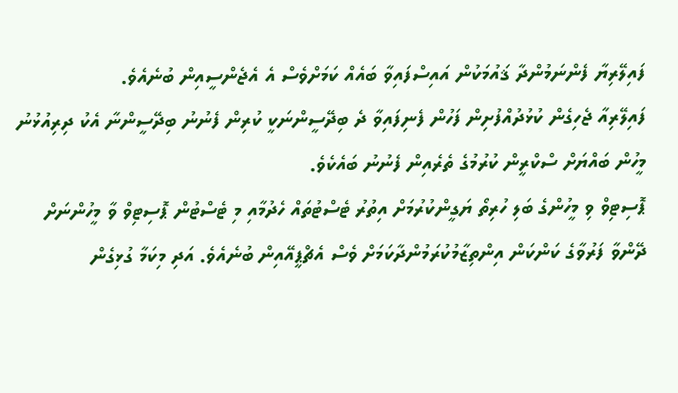ފައިލޭރިޔާ ފެންނަމުންދާ ޤައުމަކުން އައިސްފައިވާ ބައެއް ކަމަށްވެސް އެ އެޖެންސީއިން ބުނެއެވެ.
ފައިލޭރިއާ ޖެހިގެން ކުޅުދުއްފުށިން ފަހުން ފެނިފައިވާ ދެ ބިދޭސީންނަކީ ކުރިން ފެނުނު ބިދޭސީންނާ އެކު ދިރިއުޅުނު މީހުން ބައްޔަށް ސްކްރީން ކުރުމުގެ ތެރެއިން ފެނުނު ބައެކެވެ.
ޕޮސިޓިވް ވި މީހުންގެ ބަލި ހުރިތޯ ޔަގީންކުރުމަށް އިތުރު ޓެސްޓުތައް ހެދުމާއި މި ޓެސްޓުން ޕޮސިޓިވް ވާ މީހުންނަށް ދޭންވާ ފަރުވާގެ ކަންކަން އިންތިޒާމުކުރަމުންދާކަމަށް ވެސް އެޗްޕީއޭއިން ބުނެއެވެ. އަދި މިކަމާ ގުޅިގެން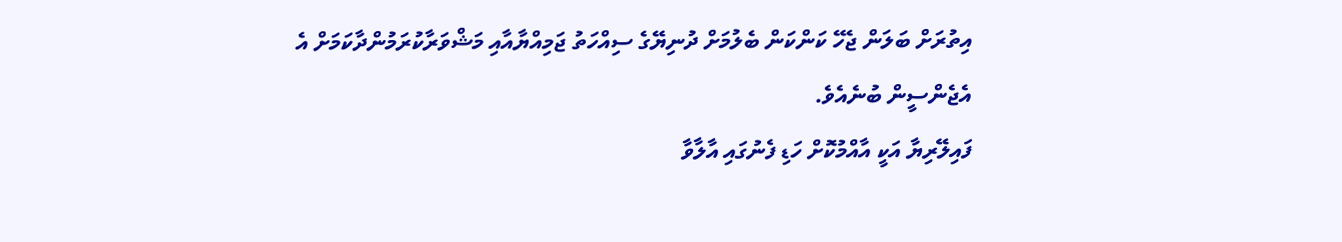އިތުރަށް ބަލަން ޖެހޭ ކަންކަން ބެލުމަށް ދުނިޔޭގެ ސިއްހަތު ޖަމިއްޔާއާއި މަޝްވަރާކުރަމުންދާކަމަށް އެ އެޖެންސީން ބުނެއެވެ.
ފައިލޭރިޔާ އަކީ އާއްމުކޮށް ހަޑި ފެނުގައި އާލާވާ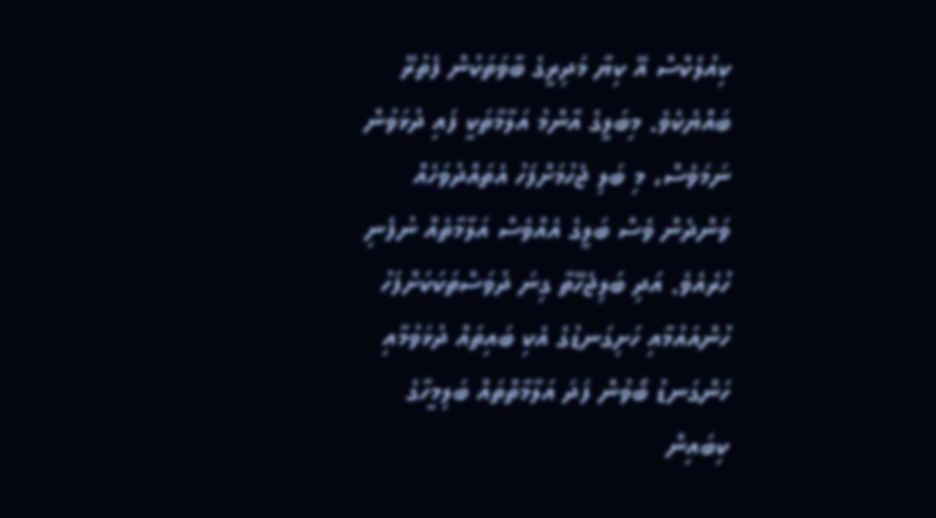ކިއުލެކްސް އޭ ކިޔާ މަދިރީގެ ބާވަތަކުން ފެތުރޭ ބައްޔެކެވެ. މިބަލީގެ އާންމު އަލާމާތަކީ ފައި ދުޅަވުން ނަމަވެސް، މި ބަލި ޖެހުމަށްފަހު އެތައްދުވަހެއް ވަންދެން ވެސް ބަލީގެ އެއްވެސް އަލާމާތެއް ނުފެނި ހުރެއެވެ. އަދި ބަލިޖެހޭތާ ގިނަ ދުވަސްތަކަކަށްފަހު ހުންއައުމާއި ހަށިގަނޑުގެ އެކި ބައިތައް ދުޅަވުމާއި ހަންގަނޑު ބޯވުން ފަދަ އަލާމާތްތައް ބަލިމީހާގެ ކިބައިން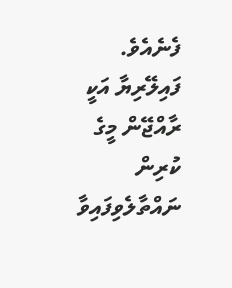ފެނެއެވެ.
ފައިލޭރިޔާ އަކީ ރާއްޖޭން މީގެ ކުރިން ނައްތާލެވިފައިވާ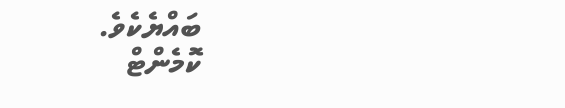ބައްޔެކެވެ.
ކޮމެންޓް